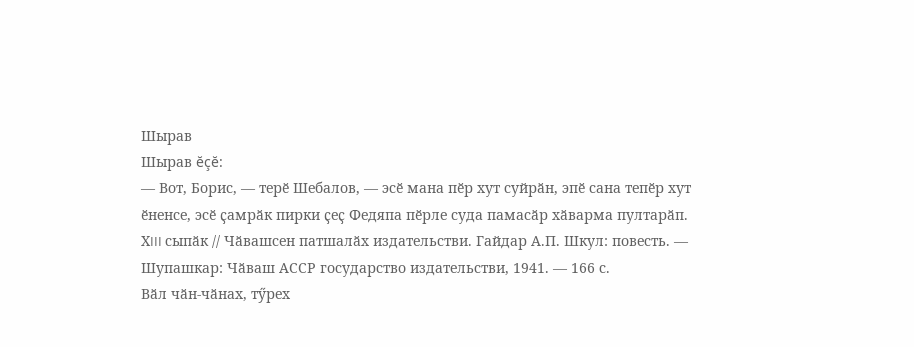Шырав
Шырав ĕçĕ:
— Вот, Борис, — терӗ Шебалов, — эсӗ мана пӗр хут суйрӑн, эпӗ сана тепӗр хут ӗненсе, эсӗ ҫамрӑк пирки ҫеҫ Федяпа пӗрле суда памасӑр хӑварма пултарӑп.
ХIII сыпӑк // Чӑвашсен патшалӑх издательстви. Гайдар А.П. Шкул: повесть. — Шупашкар: Чӑваш АССР государство издательстви, 1941. — 166 с.
Вӑл чӑн-чӑнах, тӳрех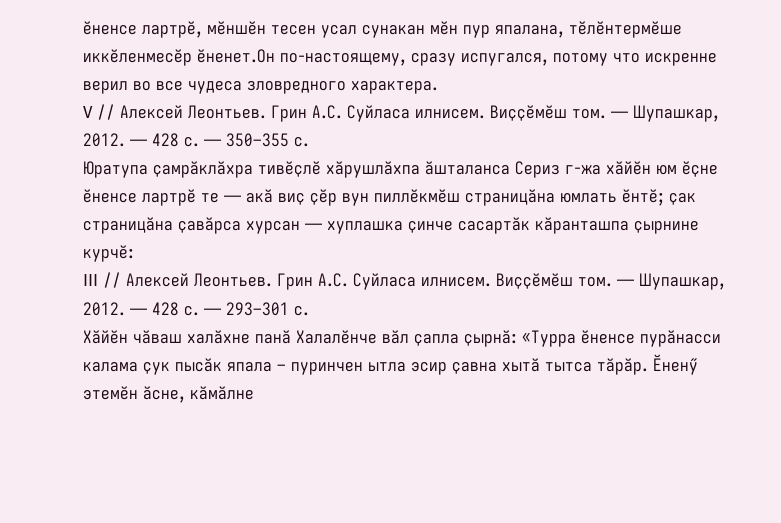ӗненсе лартрӗ, мӗншӗн тесен усал сунакан мӗн пур япалана, тӗлӗнтермӗше иккӗленмесӗр ӗненет.Он по-настоящему, сразу испугался, потому что искренне верил во все чудеса зловредного характера.
V // Алексей Леонтьев. Грин А.С. Суйласа илнисем. Виҫҫӗмӗш том. — Шупашкар, 2012. — 428 с. — 350–355 с.
Юратупа ҫамрӑклӑхра тивӗҫлӗ хӑрушлӑхпа ӑшталанса Сериз г-жа хӑйӗн юм ӗҫне ӗненсе лартрӗ те — акӑ виҫ ҫӗр вун пиллӗкмӗш страницӑна юмлать ӗнтӗ; ҫак страницӑна ҫавӑрса хурсан — хуплашка ҫинче сасартӑк кӑранташпа ҫырнине курчӗ:
III // Алексей Леонтьев. Грин А.С. Суйласа илнисем. Виҫҫӗмӗш том. — Шупашкар, 2012. — 428 с. — 293–301 с.
Хӑйӗн чӑваш халӑхне панӑ Халалӗнче вӑл ҫапла ҫырнӑ: «Турра ӗненсе пурӑнасси калама ҫук пысӑк япала – пуринчен ытла эсир ҫавна хытӑ тытса тӑрӑр. Ӗненӳ этемӗн ӑсне, кӑмӑлне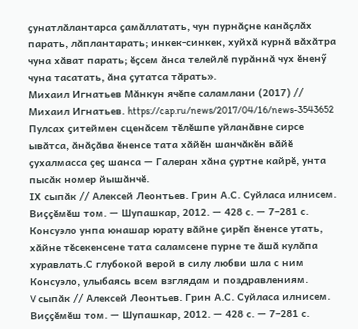ҫунатлӑлантарса ҫамӑллатать, чун пурнӑҫне канӑҫлӑх парать, лӑплантарать; инкек-синкек, хуйхӑ курнӑ вӑхӑтра чуна хӑват парать; ӗҫсем ӑнса телейлӗ пурӑннӑ чух ӗненӳ чуна тасатать, ӑна ҫутатса тӑрать».
Михаил Игнатьев Мӑнкун ячӗпе саламлани (2017) // Михаил Игнатьев. https://cap.ru/news/2017/04/16/news-3543652
Пулсах ҫитеймен сценӑсем тӗлӗшпе уйланӑвне сирсе ывӑтса, ӑнӑҫӑва ӗненсе тата хӑйӗн шанчӑкӗн вӑйӗ ҫухалмасса ҫеҫ шанса — Галеран хӑна ҫуртне кайрӗ, унта пысӑк номер йышӑнчӗ.
IХ сыпӑк // Алексей Леонтьев. Грин А.С. Суйласа илнисем. Виҫҫӗмӗш том. — Шупашкар, 2012. — 428 с. — 7–281 с.
Консуэло унпа юнашар юрату вӑйне ҫирӗп ӗненсе утать, хӑйне тӗсекенсене тата саламсене пурне те ӑшӑ кулӑпа хуравлать.С глубокой верой в силу любви шла с ним Консуэло, улыбаясь всем взглядам и поздравлениям.
V сыпӑк // Алексей Леонтьев. Грин А.С. Суйласа илнисем. Виҫҫӗмӗш том. — Шупашкар, 2012. — 428 с. — 7–281 с.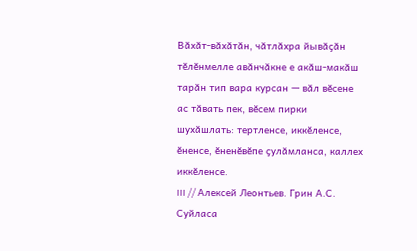Вӑхӑт-вӑхӑтӑн, чӑтлӑхра йывӑҫӑн тӗлӗнмелле авӑнчӑкне е акӑш-макӑш тарӑн тип вара курсан — вӑл вӗсене ас тӑвать пек, вӗсем пирки шухӑшлать: тертленсе, иккӗленсе, ӗненсе, ӗненӗвӗпе ҫулӑмланса, каллех иккӗленсе.
III // Алексей Леонтьев. Грин А.С. Суйласа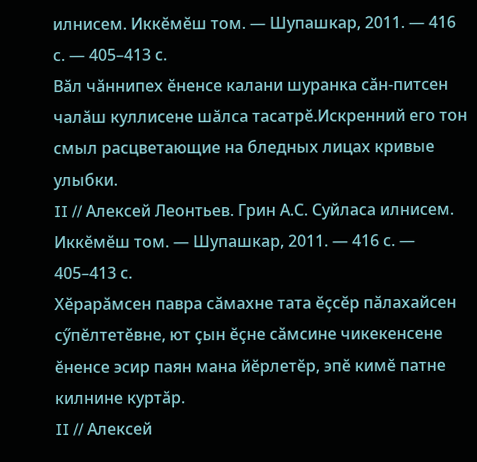илнисем. Иккӗмӗш том. — Шупашкар, 2011. — 416 с. — 405–413 с.
Вӑл чӑннипех ӗненсе калани шуранка сӑн-питсен чалӑш куллисене шӑлса тасатрӗ.Искренний его тон смыл расцветающие на бледных лицах кривые улыбки.
II // Алексей Леонтьев. Грин А.С. Суйласа илнисем. Иккӗмӗш том. — Шупашкар, 2011. — 416 с. — 405–413 с.
Хӗрарӑмсен павра сӑмахне тата ӗҫсӗр пӑлахайсен сӳпӗлтетӗвне, ют ҫын ӗҫне сӑмсине чикекенсене ӗненсе эсир паян мана йӗрлетӗр, эпӗ кимӗ патне килнине куртӑр.
II // Алексей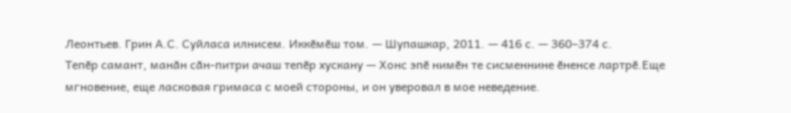Леонтьев. Грин А.С. Суйласа илнисем. Иккӗмӗш том. — Шупашкар, 2011. — 416 с. — 360–374 с.
Тепӗр самант, манӑн сӑн-питри ачаш тепӗр хускану — Хонс эпӗ нимӗн те сисменнине ӗненсе лартрӗ.Еще мгновение, еще ласковая гримаса с моей стороны, и он уверовал в мое неведение.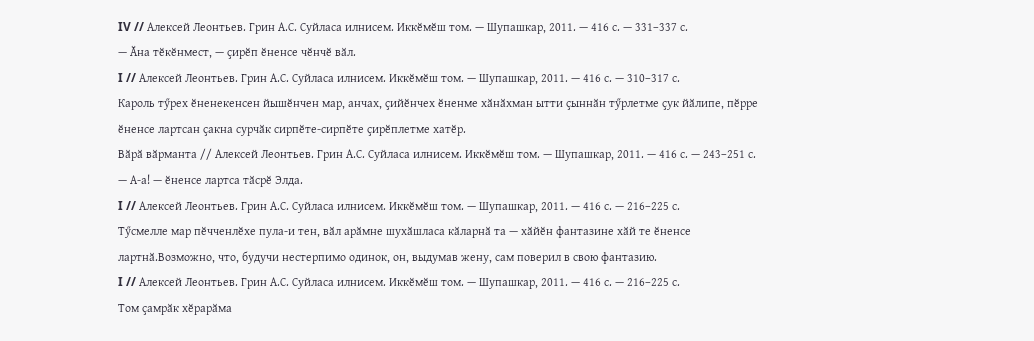IV // Алексей Леонтьев. Грин А.С. Суйласа илнисем. Иккӗмӗш том. — Шупашкар, 2011. — 416 с. — 331–337 с.
— Ӑна тӗкӗнмест, — ҫирӗп ӗненсе чӗнчӗ вӑл.
I // Алексей Леонтьев. Грин А.С. Суйласа илнисем. Иккӗмӗш том. — Шупашкар, 2011. — 416 с. — 310–317 с.
Кароль тӳрех ӗненекенсен йышӗнчен мар, анчах, ҫийӗнчех ӗненме хӑнӑхман ытти ҫыннӑн тӳрлетме ҫук йӑлипе, пӗрре ӗненсе лартсан ҫакна сурчӑк сирпӗте-сирпӗте ҫирӗплетме хатӗр.
Вӑрӑ вӑрманта // Алексей Леонтьев. Грин А.С. Суйласа илнисем. Иккӗмӗш том. — Шупашкар, 2011. — 416 с. — 243–251 с.
— А-а! — ӗненсе лартса тӑсрӗ Элда.
I // Алексей Леонтьев. Грин А.С. Суйласа илнисем. Иккӗмӗш том. — Шупашкар, 2011. — 416 с. — 216–225 с.
Тӳсмелле мар пӗчченлӗхе пула-и тен, вӑл арӑмне шухӑшласа кӑларнӑ та — хӑйӗн фантазине хӑй те ӗненсе лартнӑ.Возможно, что, будучи нестерпимо одинок, он, выдумав жену, сам поверил в свою фантазию.
I // Алексей Леонтьев. Грин А.С. Суйласа илнисем. Иккӗмӗш том. — Шупашкар, 2011. — 416 с. — 216–225 с.
Том ҫамрӑк хӗрарӑма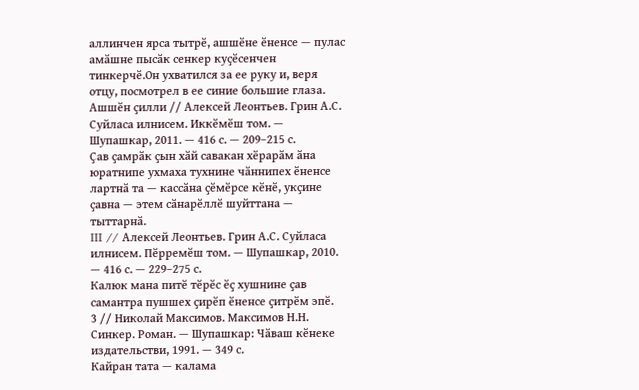аллинчен ярса тытрӗ, ашшӗне ӗненсе — пулас амӑшне пысӑк сенкер куҫӗсенчен тинкерчӗ.Он ухватился за ее руку и, веря отцу, посмотрел в ее синие большие глаза.
Ашшӗн ҫилли // Алексей Леонтьев. Грин А.С. Суйласа илнисем. Иккӗмӗш том. — Шупашкар, 2011. — 416 с. — 209–215 с.
Ҫав ҫамрӑк ҫын хӑй савакан хӗрарӑм ӑна юратнипе ухмаха тухнине чӑннипех ӗненсе лартнӑ та — кассӑна ҫӗмӗрсе кӗнӗ, укҫине ҫавна — этем сӑнарӗллӗ шуйттана — тыттарнӑ.
III // Алексей Леонтьев. Грин А.С. Суйласа илнисем. Пӗрремӗш том. — Шупашкар, 2010. — 416 с. — 229–275 с.
Калюк мана питӗ тӗрӗс ӗҫ хушнине ҫав самантра пушшех ҫирӗп ӗненсе ҫитрӗм эпӗ.
3 // Николай Максимов. Максимов Н.Н. Синкер. Роман. — Шупашкар: Чӑваш кӗнеке издательстви, 1991. — 349 с.
Кайран тата — калама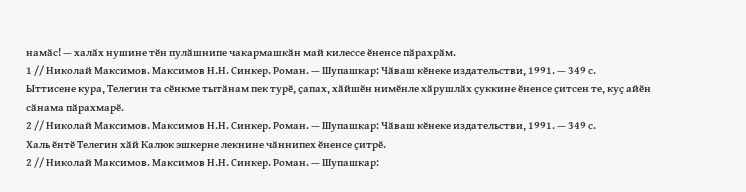намӑс! — халӑх нушине тӗн пулӑшнипе чакармашкӑн май килессе ӗненсе пӑрахрӑм.
1 // Николай Максимов. Максимов Н.Н. Синкер. Роман. — Шупашкар: Чӑваш кӗнеке издательстви, 1991. — 349 с.
Ыттисене кура, Телегин та сӗнкме тытӑнам пек турӗ, ҫапах, хӑйшӗн нимӗнле хӑрушлӑх ҫуккине ӗненсе ҫитсен те, куҫ айӗн сӑнама пӑрахмарӗ.
2 // Николай Максимов. Максимов Н.Н. Синкер. Роман. — Шупашкар: Чӑваш кӗнеке издательстви, 1991. — 349 с.
Халь ӗнтӗ Телегин хӑй Калюк эшкерне лекнине чӑннипех ӗненсе ҫитрӗ.
2 // Николай Максимов. Максимов Н.Н. Синкер. Роман. — Шупашкар: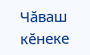Чӑваш кӗнеке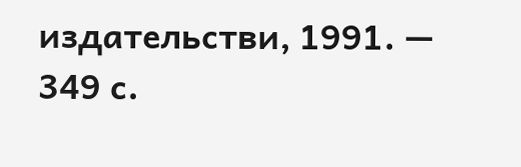издательстви, 1991. — 349 с.